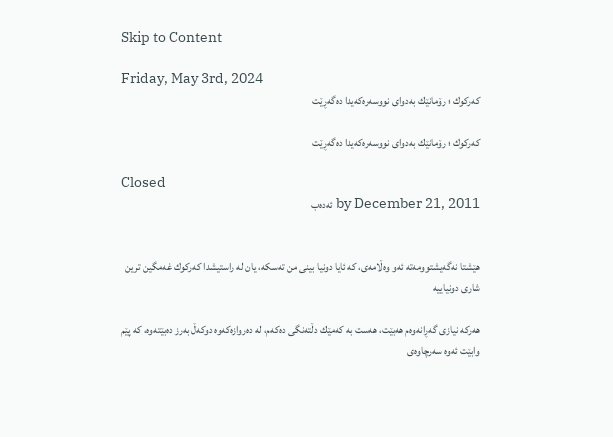Skip to Content

Friday, May 3rd, 2024
كه‌ركوك ؛ رۆمانێك به‌دوای نووسه‌ره‌كه‌یدا ده‌گه‌ڕێت

كه‌ركوك ؛ رۆمانێك به‌دوای نووسه‌ره‌كه‌یدا ده‌گه‌ڕێت

Closed
by December 21, 2011 ئەدەب


هێشتا نه‌گه‌یشتوومه‌ته‌ ئه‌و وه‌ڵامه‌ی، كه‌ ئایا دونیا بینی من ته‌سكه‌، یان له‌ راستیشدا كه‌ركوك غه‌مگین ترین شاری دونیاییه

هه‌ركه‌ نیازی گه‌ڕانه‌وه‌م هه‌بێت، هه‌ست به‌ كه‌مێك دڵته‌نگی ده‌كه‌م، له‌ ده‌روازه‌كه‌وه‌ دوكه‌ڵ به‌رز ده‌بێته‌وه‌، كه‌ پێم وابێت ئه‌وه‌ سه‌رچاوه‌ی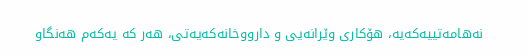نه‌هامه‌تییه‌كه‌یه‌، هۆكاری وێرانه‌یی و دارووخانه‌كه‌یه‌تی، هه‌ر كه‌ یه‌كه‌م هه‌نگاو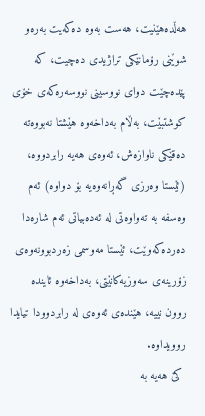هه‌ڵده‌هێنیت، هه‌ست به‌وه‌ ده‌كه‌یت به‌ره‌و شوێنی رۆمانێكی تراژیدی ده‌چیت، كه‌ پێده‌چێت دوای نووسینی نووسه‌ره‌كه‌ی خۆی كوشتبێت، به‌ڵام به‌داخه‌وه‌ هێشتا نه‌بووه‌ته‌ ده‌قێكی ناوازه‌ش، ئه‌وه‌ی هه‌یه‌ رابردووه‌، (ئێستا وه‌رزی گه‌ڕانه‌وه‌یه‌ بۆ دواوه‌) ئه‌م وه‌سفه‌ به‌ ته‌واوه‌تی له‌ ئه‌ده‌بیاتی ئه‌م شاره‌دا ده‌رده‌كه‌وێت، ئێستا مه‌وسمی زه‌ردبوونه‌وه‌ی زۆرینه‌ی سه‌وزیه‌كانێتی، به‌داخه‌وه‌ ئاینده‌ روون نییه‌، هێنده‌ی ئه‌وه‌ی له‌ رابردوودا تیایدا روویداوه‌.
 كێ هه‌یه‌ به‌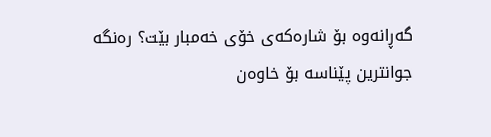گه‌ڕانه‌وه‌ بۆ شاره‌كه‌ی خۆی خه‌مبار بێت؟ ره‌نگه‌ جوانترین پێناسه‌ بۆ خاوه‌ن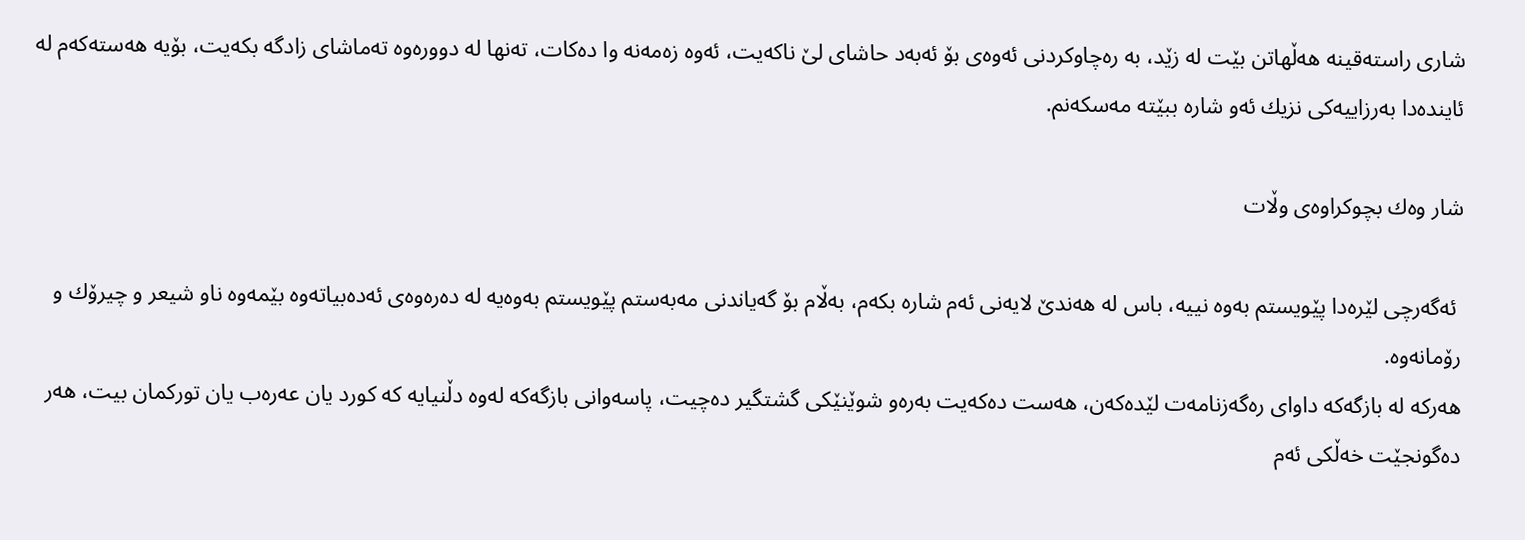شاری راسته‌قینه‌ هه‌ڵهاتن بێت له‌ زێد، به‌ ره‌چاوكردنی ئه‌وه‌ی بۆ ئه‌به‌د حاشای لێ ناكه‌یت، ئه‌وه‌ زه‌مه‌نه‌ وا ده‌كات، ته‌نها له‌ دووره‌وه‌ ته‌ماشای زادگه‌ بكه‌یت، بۆیه‌ هه‌سته‌كه‌م له‌ ئاینده‌دا به‌رزاییه‌كی نزیك ئه‌و شاره‌ ببێته‌ مه‌سكه‌نم.

شار وه‌ك بچوكراوه‌ی وڵات

 ئه‌گه‌رچی لێره‌دا پێویستم به‌وه‌ نییه‌، باس له‌ هه‌ندێ لایه‌نی ئه‌م شاره‌ بكه‌م، به‌ڵام بۆ گه‌یاندنی مه‌به‌ستم پێویستم به‌وه‌یه‌ له‌ ده‌ره‌وه‌ی ئه‌ده‌بیاته‌وه‌ بێمه‌وه‌ ناو شیعر و چیرۆك و رۆمانه‌وه‌.
هه‌ركه‌ له‌ بازگه‌كه‌ داوای ره‌گه‌زنامه‌ت لێده‌كه‌ن، هه‌ست ده‌كه‌یت به‌ره‌و شوێنێكی گشتگیر ده‌چیت، پاسه‌وانی بازگه‌كه‌ له‌وه‌ دڵنیایه‌ كه‌ كورد یان عه‌ره‌ب یان توركمان بیت، هه‌ر ده‌گونجێت خه‌ڵكی ئه‌م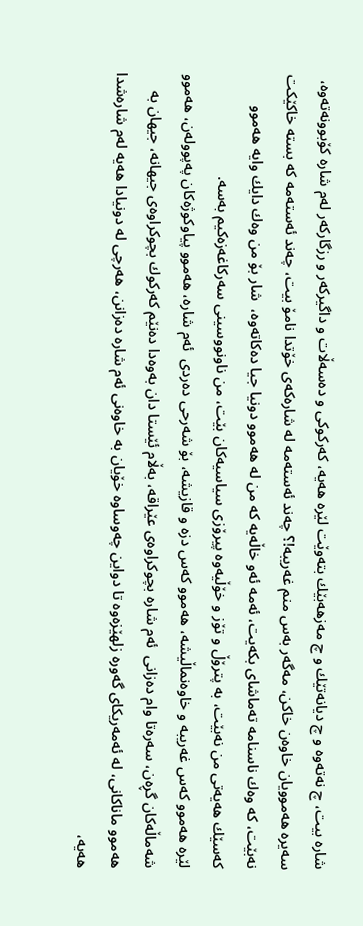شاره‌ بیت، چ نه‌ته‌وه‌ و چ دیانه‌تێك و چ مه‌زهه‌بێك بته‌وێت لێره‌ هه‌یه‌، كه‌ركوكی و ده‌سه‌ڵات و داگیركه‌ر و رزگاركه‌ر له‌م شاره‌ كۆبوونه‌ته‌وه‌، سه‌یره‌ هه‌موویان خاوه‌ن خاكن، مه‌گه‌ر به‌س منم غه‌ریبه‌!؟ چه‌ند ئه‌سته‌مه‌ له‌ شاره‌كه‌ی خۆتدا نامۆ بیت، چه‌ند ئه‌سته‌مه‌ كه‌ بسته‌ خاكێكت نه‌بێت، كه‌ وه‌ك ناسنامه‌ ته‌ماشای بكه‌یت، ئه‌مه‌ ئه‌و خاڵه‌یه‌ كه‌ من له‌ هه‌موو دونیا جیا ده‌كاته‌وه‌،  شار بۆ من وه‌ك دایك وایه‌ هه‌موو كه‌سێك هه‌یه‌تی من نه‌بێت، به‌ پترۆڵ و تۆز و خۆڵیه‌وه‌ پیرۆزی سیاسیه‌كان بێت، من ناونووسینی سه‌ركاغه‌زه‌كیم به‌سه‌.
لێره‌ هه‌موو كه‌س غه‌ریبه‌ و خاوه‌نماڵیشه‌، هه‌موو كه‌س دزه‌ و قازیشه‌، بۆ شه‌رحی ده‌ردی  ئه‌م شاره‌، هه‌موو پیاوكوژه‌كان په‌پووله‌ن، هه‌موو شه‌ماڵه‌كان گڕه‌ن، سه‌ره‌تا وام ده‌زانی  ئه‌م شاره‌ بچوكراوه‌ی عێراقه‌، به‌ڵام ئێستا دان به‌وه‌دا ده‌نێم كه‌ركوك بچوكراوه‌ی جیهانه‌، جیهان به‌ هه‌موو ماناكانی، له‌ ئه‌مه‌ریكای گه‌وره‌ زلهێزه‌وه‌ تا دواین چه‌وساوه‌ خۆیان به‌ خاوه‌نی ئه‌م شاره‌ ده‌زانن، هه‌رچی له‌ دونیادا هه‌یه‌ له‌م شاره‌شدا هه‌یه‌،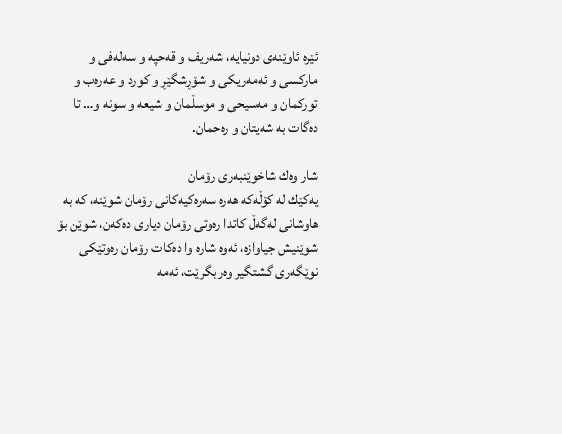ئێره‌ ئاوێنه‌ی دونیایه‌، شه‌ریف و قه‌حپه‌ و سه‌له‌فی و ماركسی و ئه‌مه‌ریكی و شۆڕشگێڕ و كورد و عه‌ره‌ب و توركمان و مه‌سیحی و موسڵمان و شیعه‌ و سونه‌ و… تا ده‌گات به‌ شه‌یتان و ره‌حمان.

شار وه‌ك شاخوێنبه‌ری رۆمان
یه‌كێك له‌ كۆڵه‌كه‌ هه‌ره‌ سه‌ره‌كیه‌كانی رۆمان شوێنه‌، كه‌ به‌ هاوشانی له‌گه‌ڵ كاتدا ره‌وتی رۆمان دیاری ده‌كه‌ن، شوێن بۆ شوێنیش جیاوازه‌، ئه‌وه‌ شاره‌ وا ده‌كات رۆمان ره‌وتێكی نوێگه‌ری گشتگیر وه‌ربگرێت، ئه‌مه‌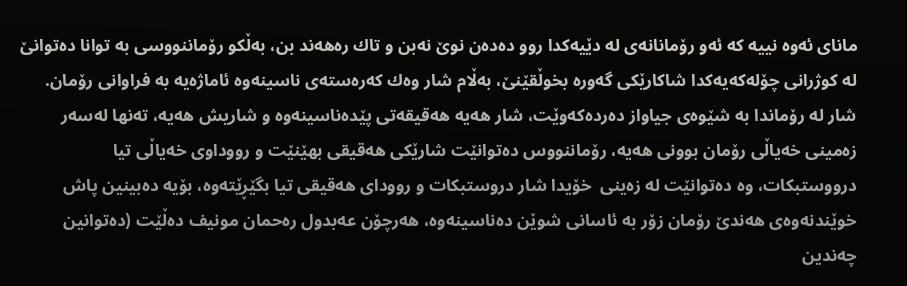مانای ئه‌وه‌ نییه‌ كه‌ ئه‌و رۆمانانه‌ی له‌ دێیه‌كدا روو ده‌ده‌ن نوێ نه‌بن و تاك ره‌هه‌ند بن، به‌ڵكو رۆماننووسی به‌ توانا ده‌توانێ له‌ كوژرانی چۆله‌كه‌یه‌كدا شاكارێكی گه‌وره‌ بخوڵقێنێ، به‌ڵام شار وه‌ك كه‌ره‌سته‌ی ناسینه‌وه‌ ئاماژه‌یه‌ به‌ فراوانی رۆمان.
شار له‌ رۆماندا به‌ شێوه‌ی جیاواز ده‌رده‌كه‌وێت، شار هه‌یه‌ هه‌قیقه‌تی پێده‌ناسینه‌وه‌ و شاریش هه‌یه‌، ته‌نها له‌سه‌ر زه‌مینی خه‌یاڵی رۆمان بوونی هه‌یه‌، رۆماننووس ده‌توانێت شارێكی هه‌قیقی بهێنێت و رووداوی خه‌یاڵی تیا درووستبكات، وه‌ ده‌توانێت له‌ زه‌ینی  خۆیدا شار دروستبكات و روودای هه‌قیقی تیا بگێڕێته‌وه‌، بۆیه‌ ده‌بینین پاش خوێندنه‌وه‌ی هه‌ندێ رۆمان زۆر به‌ ئاسانی شوێن ده‌ناسینه‌وه‌، هه‌رچۆن عه‌بدول ره‌حمان مونیف ده‌ڵێت (ده‌توانین چه‌ندین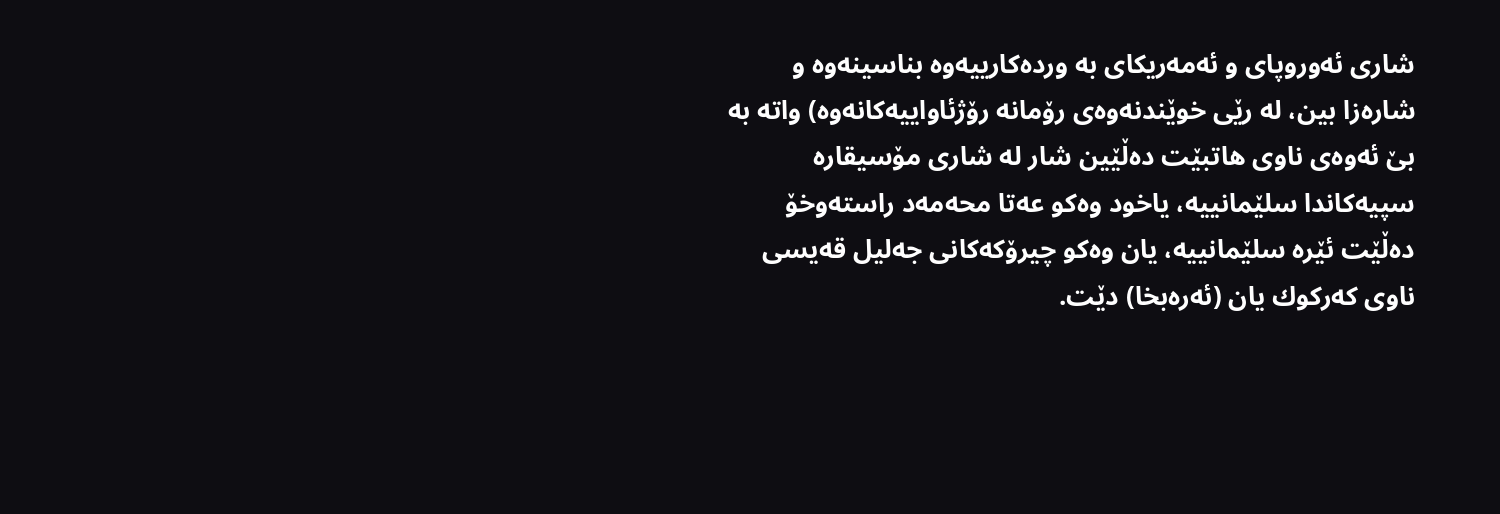شاری ئه‌وروپای و ئه‌مه‌ریكای به‌ ورده‌كارییه‌وه‌ بناسینه‌وه‌ و شاره‌زا بین، له‌ رێی خوێندنه‌وه‌ی رۆمانه‌ رۆژئاواییه‌كانه‌وه‌) واته‌ به‌ بێ ئه‌وه‌ی ناوی هاتبێت ده‌ڵێین شار له‌ شاری مۆسیقاره‌ سپیه‌كاندا سلێمانییه‌، یاخود وه‌كو عه‌تا محه‌مه‌د راسته‌وخۆ ده‌ڵێت ئێره‌ سلێمانییه‌، یان وه‌كو چیرۆكه‌كانی جه‌لیل قه‌یسی ناوی كه‌ركوك یان (ئه‌ره‌بخا) دێت.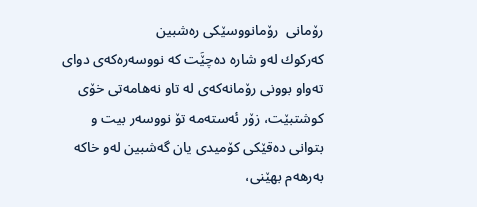رۆمانی  رۆمانووسێكی ره‌شبین
كه‌ركوك له‌و شاره‌ ده‌چێَت كه‌ نووسه‌ره‌كه‌ی دوای ته‌واو بوونی رۆمانه‌كه‌ی له‌ تاو نه‌هامه‌تی خۆی كوشتبێت، زۆر ئه‌سته‌مه‌ تۆ نووسه‌ر بیت و بتوانی ده‌قێكی كۆمیدی یان گه‌شبین له‌و خاكه‌ به‌رهه‌م بهێنی،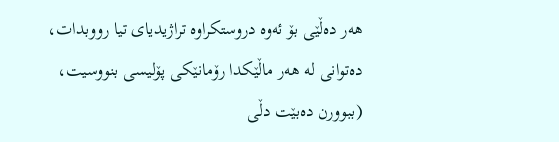هه‌ر ده‌ڵێی بۆ ئه‌وه‌ دروستكراوه‌ تراژیدیای تیا رووبدات، ده‌توانی له‌ هه‌ر ماڵێكدا رۆمانێكی پۆلیسی بنووسیت، (ببوورن ده‌بێت دڵی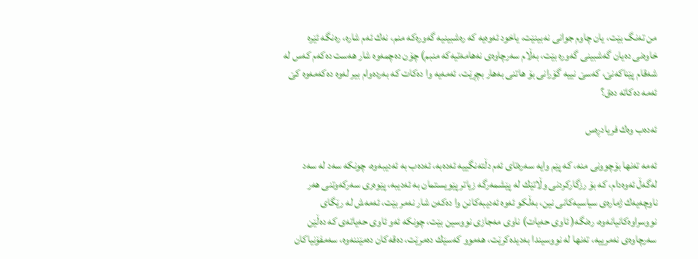من ته‌نگ بێت، یان چاوم جوانی نه‌بینێت، یاخود ئه‌وه‌یه‌ كه‌ ره‌شبینیه‌ گه‌وره‌كه‌ منم، نه‌ك ئه‌م شاره‌، ره‌نگه‌ ئێره‌ خاوه‌نی ده‌یان گه‌شبینی گه‌وره‌ بێت، به‌ڵام سه‌رچاوه‌ی نه‌هامه‌تیه‌كه‌ منبم) چۆن ده‌چمه‌وه‌ شار هه‌ست ده‌كه‌م كه‌س له‌ شه‌قام پێناكه‌نێ‌، كه‌سێ نییه‌ گۆرانی بۆ هاتنی به‌هار بچڕێت، ئه‌مه‌یه‌ وا ده‌كات كه‌ به‌رده‌وام بیر له‌وه‌ ده‌كه‌مه‌وه‌ كێ ئه‌مه‌ ده‌كاته‌ ده‌ق؟

ئه‌ده‌ب وه‌ك فریادڕه‌س

ئه‌مه‌ ته‌نها بۆچوونی منه‌، كه‌ پێم وایه‌ سه‌ره‌تای ئه‌م دڵته‌نگییه‌ ئه‌ده‌به‌، ئه‌ده‌ب به‌ ئه‌دیبه‌وه‌، چونكه‌ سه‌د له‌ سه‌د له‌گه‌ڵ ئه‌وه‌دام، كه‌ بۆ رزگاركردنی وڵاتێك له‌ پێشمه‌رگه‌ زیاتر پێویستمان به‌ ئه‌دیبه‌، پێوه‌ری سه‌ركه‌وتنی هه‌ر ناوچه‌یه‌ك ژماره‌ی سیاسیه‌كانی نین، به‌ڵكو ئه‌وه‌ ئه‌دیبه‌كانن وا ده‌كه‌ن شار نه‌مر بێت، ئه‌مه‌ش له‌ رێگای نووسراوه‌كانیانه‌وه‌، ره‌نگه‌( ئاوی حه‌یات) ناوی مه‌جازی نووسین بێت، چونكه‌ ئه‌و ئاوی حه‌یاته‌ی كه‌ ده‌ڵێن سه‌رچاوه‌ی نه‌مرییه‌، ته‌نها له‌ نووسیندا به‌دیده‌كرێت، هه‌موو كه‌سێك ده‌مرێت، ده‌قه‌كان ده‌مێننه‌وه‌، سه‌مفۆنیاكان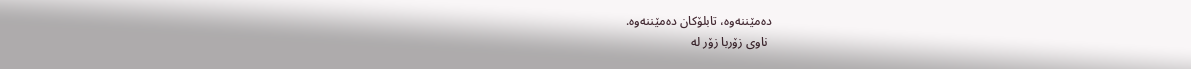ده‌مێننه‌وه‌، تابلۆكان ده‌مێننه‌وه‌.
 ناوی زۆربا زۆر له‌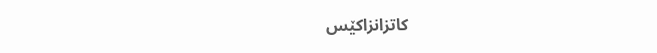كاتزانزاكێس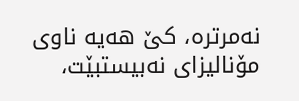نه‌مرتره‌، كێ هه‌یه‌ ناوی مۆنالیزای نه‌بیستبێت،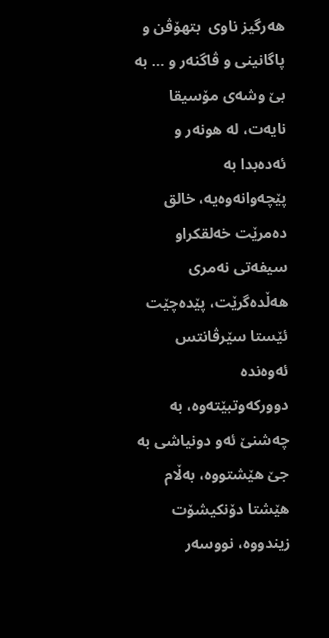هه‌رگیز ناوی  بتهۆڤن و پاگانینی و ڤاگنه‌ر و … به‌ بێ وشه‌ی مۆسیقا نایه‌ت، له‌ هونه‌ر و ئه‌ده‌بدا به‌ پێچه‌وانه‌وه‌یه‌، خالق ده‌مرێت خه‌لقكراو سیفه‌تی نه‌مری هه‌ڵده‌گرێت، پێده‌چێت ئێستا سێرڤانتس ئه‌وه‌نده‌ دووركه‌وتبێته‌وه‌، به‌ چه‌شنێ ئه‌و دونیاشی به‌ جێ هێشتووه‌، به‌ڵام هێشتا دۆنكیشۆت زیندووه‌، نووسه‌ر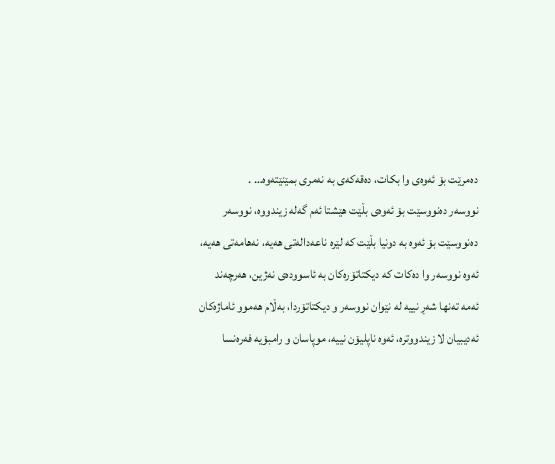ده‌مرێت بۆ ئه‌وه‌ی وا بكات، ده‌قه‌كه‌ی به‌ نه‌مری بمێنێته‌وه‌… .
نووسه‌ر ده‌نووسێت بۆ ئه‌وه‌ی بڵێت هێشتا ئه‌م گه‌له‌ زیندووه‌، نووسه‌ر ده‌نووسێت بۆ ئه‌وه‌ به‌ دونیا بڵێت كه‌ لێره‌ ناعه‌داله‌تی هه‌یه‌، نه‌هامه‌تی هه‌یه‌، ئه‌وه‌ نووسه‌ر وا ده‌كات كه‌ دیكتاتۆره‌كان به‌ ئاسووده‌ی نه‌ژین، هه‌رچه‌ند ئه‌مه‌ ته‌نها شه‌ڕ نییه‌ له‌ نێوان نووسه‌ر و دیكتاتۆردا، به‌ڵام هه‌موو ئاماژه‌كان ئه‌دیبیان لا زیندووتره‌، ئه‌وه‌ ناپلیۆن نییه‌، موپاسان و رامبۆیه‌ فه‌ره‌نسا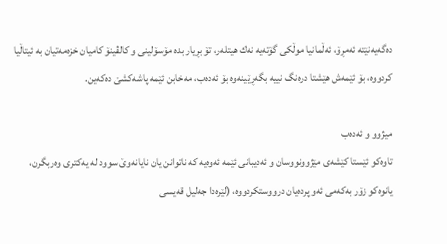ده‌گه‌یه‌نێته‌ ئه‌مڕۆ، ئه‌ڵمانیا موڵكی گۆته‌یه‌ نه‌ك هیتله‌ر، تۆ بڕیار بده‌ مۆسۆلینی و كالڤینۆ كامیان خزه‌مه‌تیان به‌ ئیتاڵیا كردووه‌، بۆ ئێمه‌ش هێشتا دره‌نگ نییه‌ بگه‌ڕێینه‌وه‌ بۆ ئه‌ده‌ب، مه‌خابن ئێمه‌ پاشه‌كشێ ده‌كه‌ین.

میژوو و ئه‌ده‌ب
تاوه‌كو ئێستا كێشه‌ی مێژوونووسان و ئه‌دیبانی ئێمه‌ ئه‌وه‌یه‌ كه‌ ناتوانن یان نایانه‌وێ سوود له‌ یه‌كتری وه‌ربگرن، یانوه‌كو زۆر به‌كه‌می ئه‌و پرده‌یان درووستكردووه‌، (لێره‌دا جه‌لیل قه‌یسی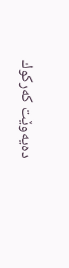ده‌یه‌وێت كه‌ركوك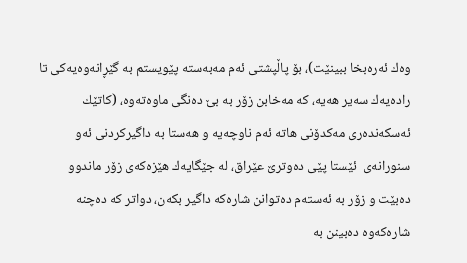وه‌ك ئه‌ره‌بخا ببینێت)، بۆ پاڵپشتی ئه‌م مه‌به‌سته‌ پێویستم به‌ گێڕانه‌وه‌یه‌كی تا راده‌یه‌ك سه‌یر هه‌یه‌، كه‌ مه‌خابن زۆر به‌ بێ ده‌نگی ماوه‌ته‌وه‌، (كاتێك ئه‌سكه‌نده‌ری مه‌كدۆنی هاته‌ ئه‌م ناوچه‌یه‌ و هه‌ستا به‌ داگیركردنی ئه‌و سنورانه‌ی  ئێستا پێی ده‌وترێ عێراق، له‌ جێگایه‌ك هێزه‌كه‌ی زۆر ماندوو ده‌بێت و زۆر به‌ ئه‌سته‌م ده‌توانن شاره‌كه‌ داگیر بكه‌ن، دواتر كه‌ ده‌چنه‌ شاره‌كه‌وه‌ ده‌بینن به‌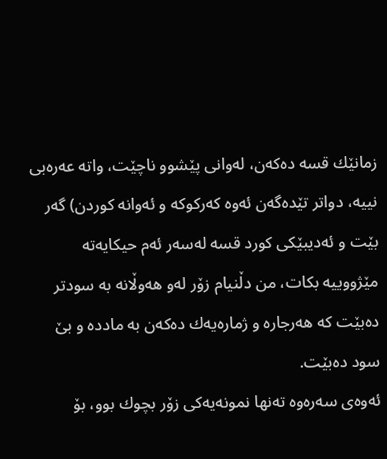زمانێك قسه‌ ده‌كه‌ن، له‌وانی پێشوو ناچێت، واته‌ عه‌ره‌بی نییه‌، دواتر تێده‌گه‌ن ئه‌وه‌ كه‌ركوكه‌ و ئه‌وانه‌ كوردن) گه‌ر بێت و ئه‌دیبێكی كورد قسه‌ له‌سه‌ر ئه‌م حیكایه‌ته‌ مێژووییه‌ بكات، من دڵنیام زۆر له‌و هه‌وڵانه‌ به‌ سودتر ده‌بێت كه‌ هه‌رجاره‌ و ژماره‌یه‌ك ده‌كه‌ن به‌ مادده‌ و بێ سود ده‌بێت.
ئه‌وه‌ی سه‌ره‌وه‌ ته‌نها نمونه‌یه‌كی زۆر بچوك بوو، بۆ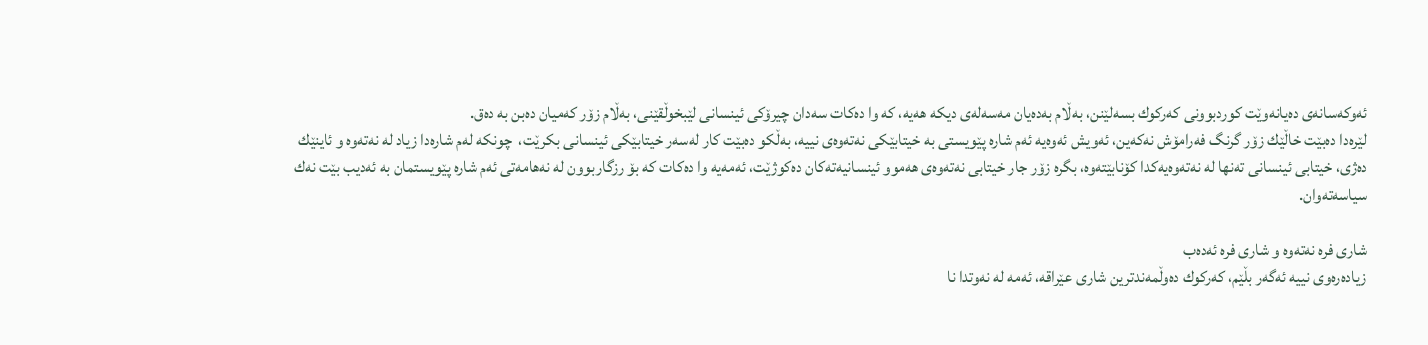ئه‌وكه‌سانه‌ی ده‌یانه‌وێت كوردبوونی كه‌ركوك بسه‌لێنن، به‌ڵام به‌ده‌یان مه‌سه‌له‌ی دیكه‌ هه‌یه‌، كه‌ وا ده‌كات سه‌دان چیرۆكی ئینسانی لێبخوڵقێنی، به‌ڵام زۆر كه‌میان ده‌بن به‌ ده‌ق.
لێره‌دا ده‌بێت خاڵێك زۆر گرنگ فه‌رامۆش نه‌كه‌ین، ئه‌ویش ئه‌وه‌یه‌ ئه‌م شاره‌ پێویستی به‌ خیتابێكی نه‌ته‌وه‌ی نییه‌، به‌ڵكو ده‌بێت كار له‌سه‌ر خیتابێكی ئینسانی بكرێت،  چونكه‌ له‌م شاره‌دا زیاد له‌ نه‌ته‌وه‌ و ئاینێك ده‌ژی، خیتابی ئینسانی ته‌نها له‌ نه‌ته‌وه‌یه‌كدا كۆنابێته‌وه‌، بگره‌ زۆر جار خیتابی نه‌ته‌وه‌ی هه‌موو ئینسانیه‌ته‌كان ده‌كوژێت، ئه‌مه‌یه‌ وا ده‌كات كه‌ بۆ رزگاربوون له‌ نه‌هامه‌تی ئه‌م شاره‌ پێویستمان به‌ ئه‌دیب بێت نه‌ك سیاسه‌ته‌وان.

شاری فره‌ نه‌ته‌وه‌ و شاری فره‌ ئه‌ده‌ب
زیاده‌ره‌وی نییه‌ ئه‌گه‌ر بڵێم، كه‌ركوك ده‌وڵمه‌ندترین شاری عێراقه‌، ئه‌مه‌ له‌ نه‌وتدا نا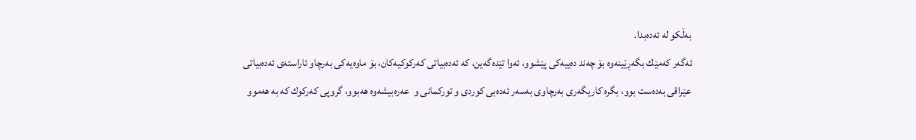به‌ڵكو له‌ ئه‌ده‌بدا.
ئه‌گه‌ر كه‌مێك بگه‌ڕێینه‌وه‌ بۆ چه‌ند ده‌ییه‌كی پێشوو، ئه‌وا تێده‌گه‌ین، كه‌ ئه‌ده‌بیاتی كه‌ركوكیه‌كان، بۆ ماوه‌یه‌كی به‌رچاو ئاراسته‌ی ئه‌ده‌بیاتی عێراقی به‌ده‌ست بوو، بگره‌ كاریگه‌ری به‌رچاوی به‌سه‌ر ئه‌ده‌بی كوردی و توركمانی و  عه‌ره‌بیشه‌وه‌ هه‌بوو، گروپی كه‌ركوك كه‌ به‌ هه‌موو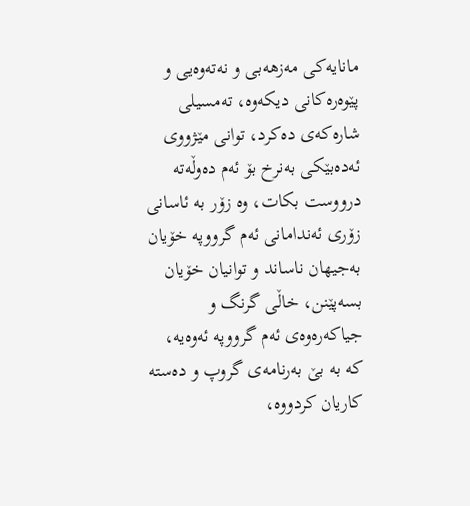مانایه‌كی مه‌زهه‌بی و نه‌ته‌وه‌یی و پێوه‌ره‌كانی دیكه‌وه‌، ته‌مسیلی شاره‌كه‌ی ده‌كرد، توانی مێژووی ئه‌ده‌بێكی به‌نرخ بۆ ئه‌م ده‌وڵه‌ته‌ درووست بكات، وه‌ زۆر به‌ ئاسانی زۆری ئه‌ندامانی ئه‌م گرووپه‌ خۆیان به‌جیهان ناساند و توانیان خۆیان بسه‌پێنن، خاڵی گرنگ و جیاكه‌ره‌وه‌ی ئه‌م گرووپه‌ ئه‌وه‌یه‌، كه‌ به‌ بێ به‌رنامه‌ی گروپ و ده‌سته‌ كاریان كردووه‌،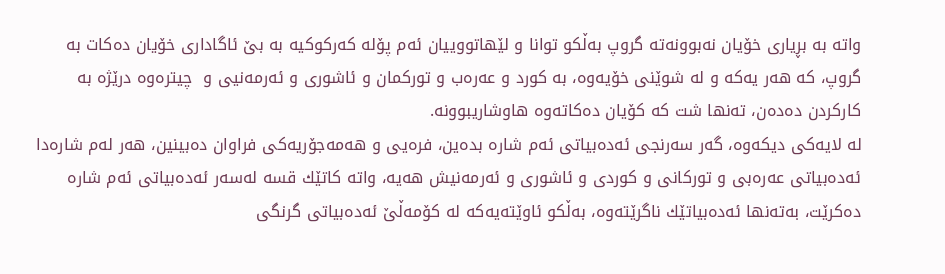واته‌ به‌ بڕیاری خۆیان نه‌بوونه‌ته‌ گروپ به‌ڵكو توانا و لێهاتووییان ئه‌م پۆله‌ كه‌ركوكیه‌ به‌ بێ ئاگاداری خۆیان ده‌كات به‌ گروپ، كه‌ هه‌ر یه‌كه‌ و له‌ شوێنی خۆیه‌وه‌، به‌ كورد و عه‌ره‌ب و توركمان و ئاشوری و ئه‌رمه‌نیی و  چیتره‌وه‌ درێژه‌ به‌ كاركردن ده‌ده‌ن، ته‌نها شت كه‌ كۆیان ده‌كاته‌وه‌ هاوشاریبوونه‌.
له‌ لایه‌كی دیكه‌وه‌، گه‌ر سه‌رنجی ئه‌ده‌بیاتی ئه‌م شاره‌ بده‌ین، فره‌یی و هه‌مه‌جۆریه‌كی فراوان ده‌بینین، هه‌ر له‌م شاره‌دا ئه‌ده‌بیاتی عه‌ره‌بی و توركانی و كوردی و ئاشوری و ئه‌رمه‌نیش هه‌یه‌، واته‌ كاتێك قسه‌ له‌سه‌ر ئه‌ده‌بیاتی ئه‌م شاره‌ ده‌كرێت، به‌ته‌نها ئه‌ده‌بیاتێك ناگرێته‌وه‌، به‌ڵكو ئاوێته‌یه‌كه‌ له‌ كۆمه‌ڵێ ئه‌ده‌بیاتی گرنگی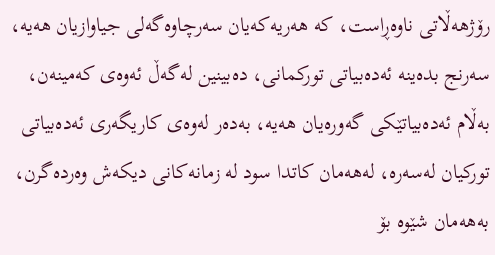رۆژهه‌ڵاتی ناوه‌ڕاست، كه‌ هه‌ریه‌كه‌یان سه‌رچاوه‌گه‌لی جیاوازیان هه‌یه‌، سه‌رنج بده‌ینه‌ ئه‌ده‌بیاتی توركمانی، ده‌بینین له‌گه‌ڵ ئه‌وه‌ی كه‌مینه‌ن، به‌ڵام ئه‌ده‌بیاتێكی گه‌وره‌یان هه‌یه‌، به‌ده‌ر له‌وه‌ی كاریگه‌ری ئه‌ده‌بیاتی توركیان له‌سه‌ره‌، له‌هه‌مان كاتدا سود له‌ زمانه‌كانی دیكه‌ش وه‌رده‌گرن، به‌هه‌مان شێوه‌ بۆ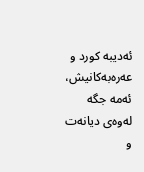ئه‌دیبه‌ كورد و عه‌ره‌به‌كانیش، ئه‌مه‌ جگه‌ له‌وه‌ی دیانه‌ت و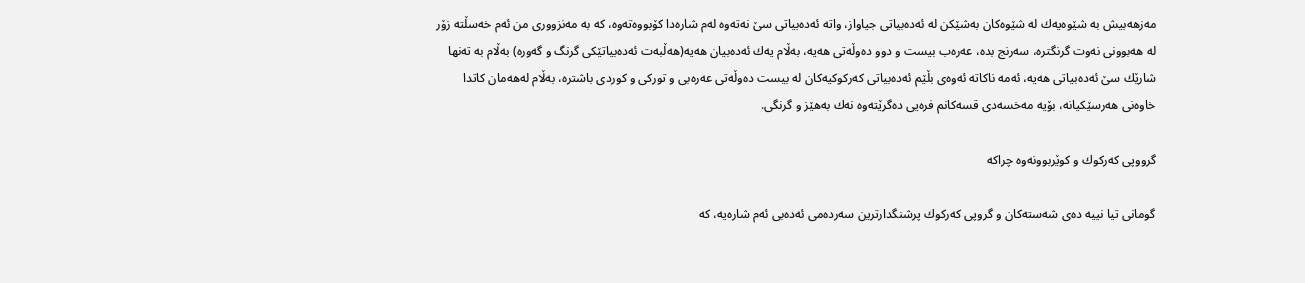مه‌زهه‌بیش به‌ شێوه‌یه‌ك له‌ شێوه‌كان به‌شێكن له‌ ئه‌ده‌بیاتی جیاواز، واته‌ ئه‌ده‌بیاتی سێ نه‌ته‌وه‌ له‌م شاره‌دا كۆبووه‌ته‌وه‌، كه‌ به‌ مه‌نزووری من ئه‌م خه‌سڵته‌ زۆر له‌ هه‌بوونی نه‌وت گرنگتره‌، سه‌رنج بده‌، عه‌ره‌ب بیست و دوو ده‌وڵه‌تی هه‌یه‌، به‌ڵام یه‌ك ئه‌ده‌بیان هه‌یه‌(هه‌ڵبه‌ت ئه‌ده‌بیاتێكی گرنگ و گه‌وره‌) به‌ڵام به‌ ته‌نها شارێك سێ ئه‌ده‌بیاتی هه‌یه‌، ئه‌مه‌ ناكاته‌ ئه‌وه‌ی بڵێم ئه‌ده‌بیاتی كه‌ركوكیه‌كان له‌ بیست ده‌وڵه‌تی عه‌ره‌بی و توركی و كوردی باشتره‌، به‌ڵام له‌هه‌مان كاتدا خاوه‌نی هه‌رسێكیانه‌، بۆیه‌ مه‌خسه‌دی قسه‌كانم فره‌یی ده‌گرێته‌وه‌ نه‌ك به‌هێز و گرنگی.

گرووپی كه‌ركوك و كوێربوونه‌وه‌ چراكه‌

گومانی تیا نییه‌ ده‌ی شه‌سته‌كان و گروپی كه‌ركوك پرشنگدارترین سه‌رده‌می ئه‌ده‌بی ئه‌م شاره‌یه‌، كه‌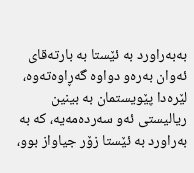به‌به‌راورد به‌ ئێستا به‌ بارته‌قای ئه‌وان به‌ره‌و دواوه‌ گه‌ڕاوه‌ته‌وه‌، لێره‌دا پێویستمان به‌ بینین ریالیستی ئه‌و سه‌رده‌مه‌یه‌، كه‌ به‌ به‌راورد به‌ ئێستا زۆر جیاواز بوو،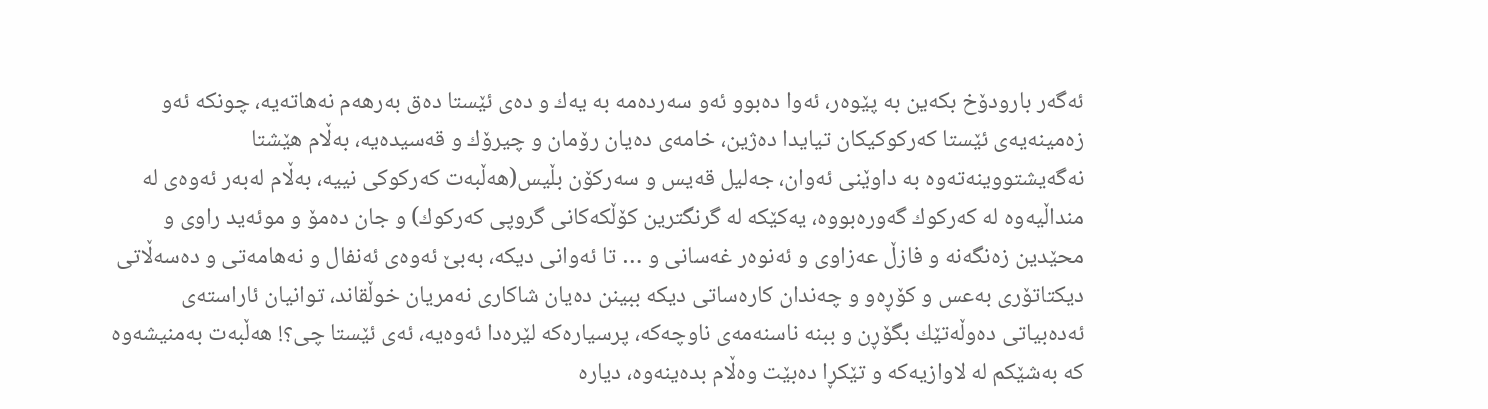ئه‌گه‌ر بارودۆخ بكه‌ین به‌ پێوه‌ر، ئه‌وا ده‌بوو ئه‌و سه‌رده‌مه‌ به‌ یه‌ك و ده‌ی ئێستا ده‌ق به‌رهه‌م نه‌هاته‌یه‌، چونكه‌ ئه‌و زه‌مینه‌یه‌ی ئێستا كه‌ركوكیكان تیایدا ده‌ژین، خامه‌ی ده‌یان رۆمان و چیرۆك و قه‌سیده‌یه‌، به‌ڵام هێشتا نه‌گه‌یشتووینه‌ته‌وه‌ به‌ داوێنی ئه‌وان، جه‌لیل قه‌یس و سه‌ركۆن بڵیس(هه‌ڵبه‌ت كه‌ركوكی نییه‌، به‌ڵام له‌به‌ر ئه‌وه‌ی له‌ منداڵیه‌وه‌ له‌ كه‌ركوك گه‌وره‌بووه‌، یه‌كێكه‌ له‌ گرنگترین كۆڵكه‌كانی گروپی كه‌ركوك) و جان ده‌مۆ و موئه‌ید راوی و محێدین زه‌نگه‌نه‌ و فازڵ عه‌زاوی و ئه‌نوه‌ر غه‌سانی و … تا ئه‌وانی دیكه‌، به‌بێ ئه‌وه‌ی ئه‌نفال و نه‌هامه‌تی و ده‌سه‌ڵاتی دیكتاتۆری به‌عس و كۆڕه‌و و چه‌ندان كاره‌ساتی دیكه‌ ببینن ده‌یان شاكاری نه‌مریان خوڵقاند، توانیان ئاراسته‌ی ئه‌ده‌بیاتی ده‌وڵه‌تێك بگۆڕن و ببنه‌ ناسنه‌مه‌ی ناوچه‌كه‌، پرسیاره‌كه‌ لێره‌دا ئه‌وه‌یه‌، ئه‌ی ئێستا چی؟! هه‌ڵبه‌ت به‌منیشه‌وه‌ كه‌ به‌شێكم له‌ لاوازیه‌كه‌ و تێكڕا ده‌بێت وه‌ڵام بده‌ینه‌وه‌، دیاره‌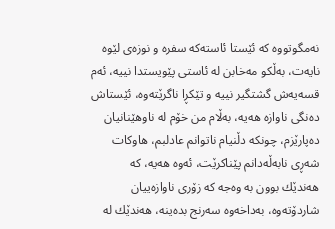نه‌مگوتووه‌ كه‌ ئێستا ئاسته‌كه‌ سفره‌ و نوزه‌ی لێوه‌ نایه‌ت، به‌ڵكو مه‌خابن له‌ ئاستی پێویستدا نییه‌، ئه‌م قسه‌یه‌ش گشتگیر نییه‌ و تێكڕا ناگرێته‌وه‌، ئێستاش ده‌نگی ناوازه‌ هه‌یه‌، به‌ڵام من خۆم له‌ ناوهێنانیان ده‌پارێزم، چونكه‌ دڵنیام ناتوانم عادلبم، هاوكات شه‌ڕی نابه‌ڵه‌دانم پێناكرێت، ئه‌وه‌ هه‌یه‌، كه‌ هه‌ندێك بوون به‌ وه‌جه كه‌ زۆری ناوازه‌ییان شاردۆته‌وه‌، به‌داخه‌وه‌ سه‌رنج بده‌ینه‌، هه‌ندێك له‌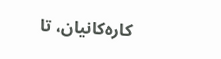كاره‌كانیان، تا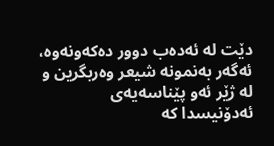دێت له‌ ئه‌ده‌ب دوور ده‌كه‌ونه‌وه‌، ئه‌گه‌ر به‌نمونه‌ شیعر وه‌ربگرین و له‌ ژێر ئه‌و پێناسه‌یه‌ی ئه‌دۆنیسدا كه‌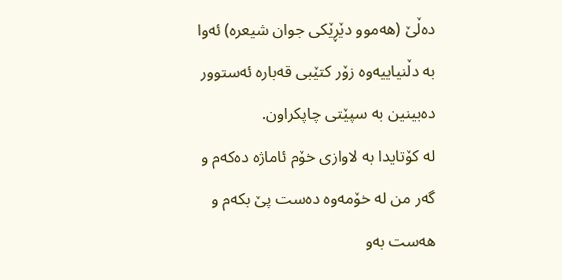ده‌ڵێ (هه‌موو دێڕێكی جوان شیعره‌) ئه‌وا به‌ دڵنیاییه‌وه‌ زۆر كتێبی قه‌باره‌ ئه‌ستوور ده‌بینین به‌ سپێتی چاپكراون.
له‌ كۆتایدا به‌ لاوازی خۆم ئاماژه‌ ده‌كه‌م و گه‌ر من له‌ خۆمه‌وه‌ ده‌ست پێ بكه‌م و هه‌ست به‌و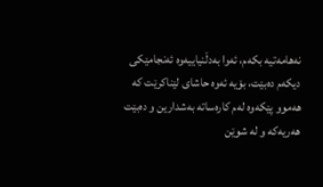نه‌هامه‌تیه‌ بكه‌م، ئه‌وا به‌دڵنیاییه‌وه‌ ئه‌نجامێكی دیكه‌م ده‌بێت، بۆیه‌ ئه‌وه‌ حاشای لێناكرێت كه‌ هه‌موو پێكه‌وه‌ له‌م كاره‌ساته‌ به‌شدارین و ده‌بێت هه‌ریه‌كه‌ و له‌ شوێن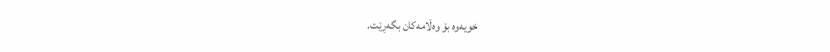خویه‌وه‌ بۆ وه‌ڵامه‌كان بگه‌ڕێت.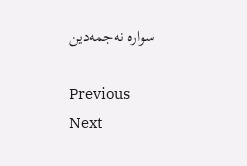سواره‌ نه‌جمه‌دین

Previous
Next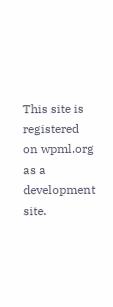This site is registered on wpml.org as a development site.